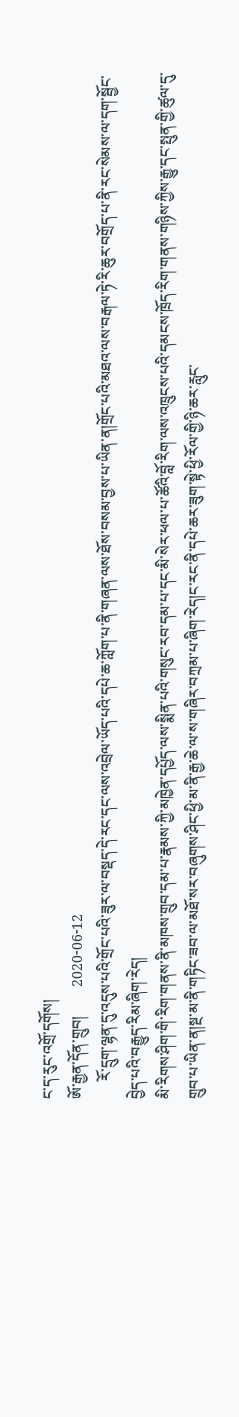ང་ད་རུང་འགྲོ་དགོས།
ཨོ་རྒྱན་དོན་གྲུབ།        2020-06-12
     རོ་དྲུག་ལྷན་དུ་འདུས་པའི་གྲོང་པའི་ཟུར་ལ་བསྡད་དེ་རང་དང་ལས་འབྲེལ་ཡོད་པའི་དཔེ་ཆ་ཀློག་པ་ནི་གཞན་ལས་ཐོས་བསམ་བྱས་པ་ཡིན་ན།གྲོང་པའི་མཐའ་ལས་བརྒལ་ཏེ་རི་ཆུར་བགྲོད་པ་ནི་རང་སེམས་ལ་དག་སྦྱོང་བྱེད་པའི་བརྒྱུད་རིམ་ཞིག་རེད།
མི་རིགས་ཤིག་གི་རིག་གནས་ནི་མཁས་གྲུབ་དམ་པ་རྣམས་ཀྱི་མཁྱེན་དཔྱོད་ལས་སྨིན་པའི་གསུང་རབ་དམ་པ་དང་མི་སེར་ཕལ་པ་ཚོའི་བློ་རིག་ལས་འཁྲུངས་པའི་དམངས་ཁྲོད་རིག་གནས་གཉིས་ཀྱིས་རྒྱུ་དང་སྤུན་གྱི་ཚུལ་དུ་གྲུབ་པ་ཡིན་ན།སྔ་མ་ནི་གཏིང་ཟབ་ལ་མཐོ་སར་བཞུགས་ཤིང་ཕྱི་མ་ནི་རྒྱ་ཆེ་ལ་ས་གཞིར་བཀྲམ་པ་ཞིག་རེད།ང་རང་ནི་དཔེ་ཆར་ཟུག་སྟེ་ཕྱི་རོལ་གྱི་ཉི་ཆར་རླུང་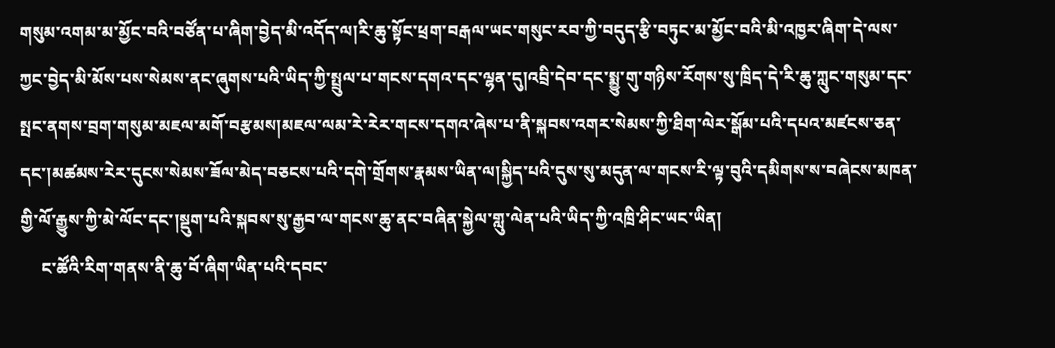གསུམ་འགམ་མ་མྱོང་བའི་བཙོན་པ་ཞིག་བྱེད་མི་འདོད་ལ།རི་ཆུ་སྟོང་ཕྲག་བརྒལ་ཡང་གསུང་རབ་ཀྱི་བདུད་རྩི་བཏུང་མ་མྱོང་བའི་མི་འཁྱར་ཞིག་དེ་ལས་ཀྱང་བྱེད་མི་མོས་པས་སེམས་ནང་ཞུགས་པའི་ཡིད་ཀྱི་སྤྲུལ་པ་གངས་དགའ་དང་ལྷན་དུ།འབྲི་དེབ་དང་སྨྱུ་གུ་གཉིས་རོགས་སུ་ཁྲིད་དེ་རི་ཆུ་ཀླུང་གསུམ་དང་སྤང་ནགས་བྲག་གསུམ་མཇལ་མགོ་བརྩམས།མཇལ་ལམ་རེ་རེར་གངས་དགའ་ཞེས་པ་ནི་སྐབས་འགར་སེམས་ཀྱི་ཐིག་ལེར་སྒོམ་པའི་དཔའ་མཛངས་ཅན་དང་།མཚམས་རེར་དུངས་སེམས་ཟོལ་མེད་བཅངས་པའི་དགེ་གྲོགས་རྣམས་ཡིན་ལ།སྐྱིད་པའི་དུས་སུ་མདུན་ལ་གངས་རི་ལྟ་བུའི་དམིགས་ས་བཞེངས་མཁན་གྱི་ལོ་རྒྱུས་ཀྱི་མེ་ལོང་དང་།སྡུག་པའི་སྐབས་སུ་རྒྱབ་ལ་གངས་ཆུ་ནང་བཞིན་སྐྱེལ་གླུ་ལེན་པའི་ཡིད་ཀྱི་འཁྲི་ཤིང་ཡང་ཡིན།
     ང་ཚོའི་རིག་གནས་ནི་ཆུ་བོ་ཞིག་ཡིན་པའི་དབང་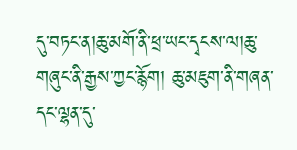དུ་བཏང་ན།ཆུ་མགོ་ནི་ཕྲ་ཡང་དྭངས་ལ།ཆུ་གཞུང་ནི་རྒྱས་ཀྱང་རྙོག། ཆུ་མཇུག་ནི་གཞན་དང་ལྷན་དུ་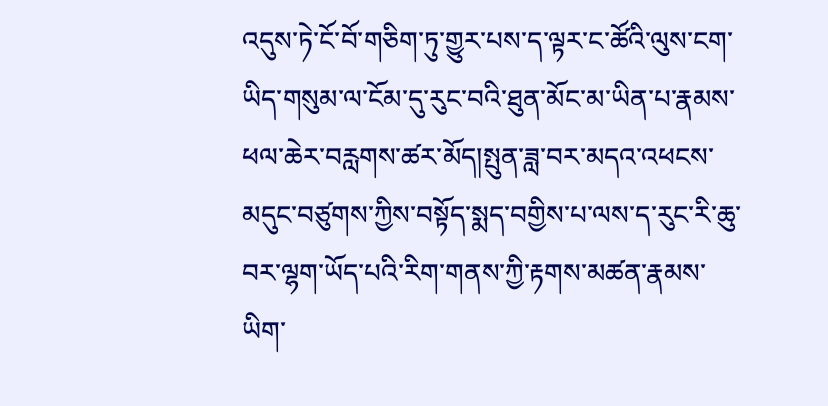འདུས་ཏེ་ངོ་བོ་གཅིག་ཏུ་གྱུར་པས་ད་ལྟར་ང་ཚོའི་ལུས་ངག་ཡིད་གསུམ་ལ་ངོམ་དུ་རུང་བའི་ཐུན་མོང་མ་ཡིན་པ་རྣམས་ཕལ་ཆེར་བརླགས་ཚར་མོད།སྤུན་ཟླ་བར་མདའ་འཕངས་མདུང་བཙུགས་ཀྱིས་བསྟོད་སྨད་བགྱིས་པ་ལས་ད་རུང་རི་ཆུ་བར་ལྷག་ཡོད་པའི་རིག་གནས་ཀྱི་རྟགས་མཚན་རྣམས་ཡིག་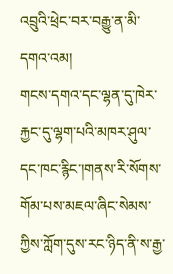འབྲུའི་ཕྲེང་བར་བརྒྱུ་ན་མི་དགའ་འམ།
གངས་དགའ་དང་ལྷན་དུ་ཁེར་རྐྱང་དུ་ལྷག་པའི་མཁར་ཤུལ་དང་ཁང་རྙིང་།གནས་རི་སོགས་གོམ་པས་མཇལ་ཞིང་སེམས་ཀྱིས་ཀློག་དུས་རང་ཉིད་ནི་ས་རྒྱ་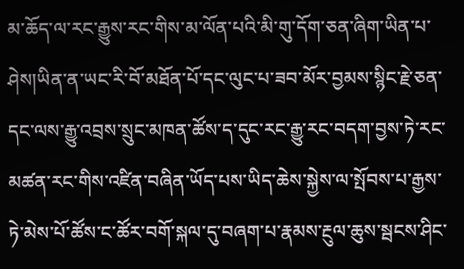མ་ཆོད་ལ་རང་རྒྱུས་རང་གིས་མ་ལོན་པའི་མི་གུ་དོག་ཅན་ཞིག་ཡིན་པ་ཤེས།ཡིན་ན་ཡང་རི་བོ་མཐོན་པོ་དང་ལུང་པ་ཟབ་མོར་བྱམས་སྙིང་རྗེ་ཅན་དང་ལས་རྒྱུ་འབྲས་སྲུང་མཁན་ཚོས་ད་དུང་རང་རྒྱུ་རང་བདག་བྱས་ཏེ་རང་མཚན་རང་གིས་འཛིན་བཞིན་ཡོད་པས་ཡིད་ཆེས་སྐྱེས་ལ་སྤོབས་པ་རྒྱས་ཏེ་མེས་པོ་ཚོས་ང་ཚོར་བགོ་སྐལ་དུ་བཞག་པ་རྣམས་རྔུལ་ཆུས་སྦངས་ཤིང་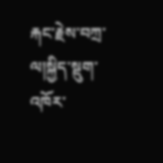རྐང་རྗེས་བཀྲ་ལ།སྐྱིད་སྡུག་འཁོར་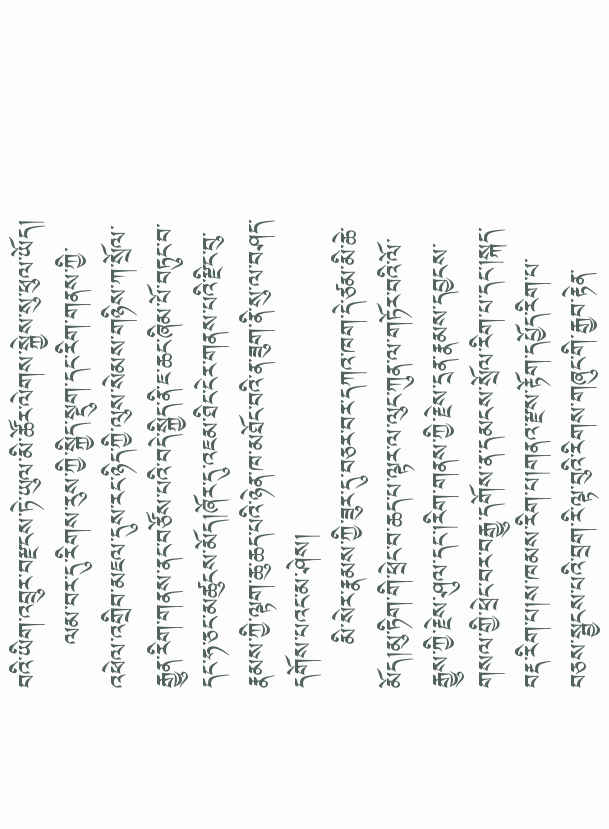བའི་ཡིག་འབྲུར་བརྫངས་ཏེ་ཡུལ་མི་ཚོར་ལེགས་སྐྱེས་སུ་ཕུལ་ཡོད།
     ལམ་བར་དུ་རིགས་རུས་ཀྱི་སྐྱིད་སྡུག་དང་རིག་གནས་ཀྱི་འཕེལ་འགྲིབ་མཇལ་དུས་རང་ཉིད་ཀྱི་ལུས་སེམས་གཉིས་ཀ་སྲོལ་རྒྱུན་རིག་གནས་ནང་བཙོས་པའི་བདེ་སྐྱིད་ནི་ཇ་ཆང་ཞིམ་པོ་བཏུང་བ་དང་ཧ་ཅང་མཚུངས་མོད།ཞོར་དུ་འཇམ་ཐིང་ངེར་གནས་པའི་རྫིང་བུ་རྣམས་ཀྱི་ལྟག་ཆུ་ཆད་པའི་ཉེན་ཁ་མཐོང་བའི་ན་ཟུག་ནི་སུ་ལ་བཤད་དགོས་པའང་མ་ཤེས།
     མི་སེར་རྣམས་ཀྱི་ཟུར་དུ་བཅར་བར་དཀའ་ཁག་དེ་ཙམ་མི་ཆེ་མོད།མུ་ཏིག་གི་ཕྲེང་བ་ཆད་པ་ལྟར་ལ་ལུང་ཀུན་ལ་གཏོར་བའི་ལོ་རྒྱུས་ཀྱི་རྗེས་ཤུལ་དང་།རིག་གནས་ཀྱི་རྗེས་དྲན་རྣམས་དབྱངས་གསལ་གྱི་ཕྲེང་བར་བརྒྱུ་དགོས་ན་དམངས་སྲོལ་རིག་པ་དང་།སྐད་བརྡ་རིག་པ།ས་ཁམས་རིག་པ།གནའ་རྫས་རྟོག་དཔྱོད་རིག་པ་བཅས་སྦྱངས་པའི་བྲག་རི་ལྟ་བུའི་རིགས་གཞུང་གི་རྒྱབ་རྟེན་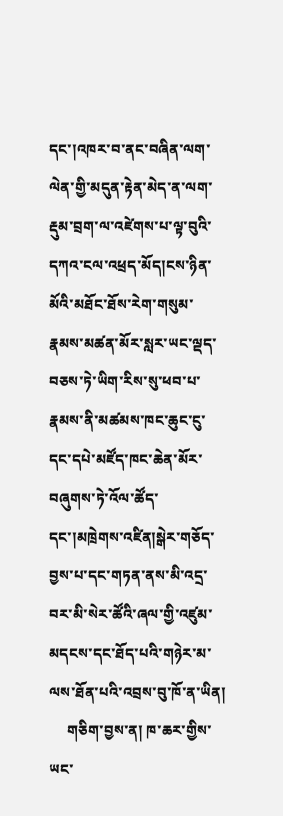དང་།འཁར་བ་ནང་བཞིན་ལག་ལེན་གྱི་མདུན་རྟེན་མེད་ན་ལག་རྡུམ་བྲག་ལ་འཛེགས་པ་ལྟ་བུའི་དཀའ་ངལ་འཕྲད་མོད།ངས་ཉིན་མོའི་མཐོང་ཐོས་རེག་གསུམ་རྣམས་མཚན་མོར་སླར་ཡང་ལྡད་བཅས་ཏེ་ཡིག་རིས་སུ་ཕབ་པ་རྣམས་ནི་མཚམས་ཁང་ཆུང་ངུ་དང་དཔེ་མཛོད་ཁང་ཆེན་མོར་བཞུགས་ཏེ་འོལ་ཚོད་དང་།མཁྲེགས་འཛིན།སྒེར་གཅོད་བྱས་པ་དང་གཏན་ནས་མི་འདྲ་བར་མི་སེར་ཚོའི་ཞལ་གྱི་འཛུམ་མདངས་དང་ཐོད་པའི་གཉེར་མ་ལས་ཐོན་པའི་འབྲས་བུ་ཁོ་ན་ཡིན།
     གཅིག་བྱས་ན། ཁ་ཆར་གྱིས་ཡང་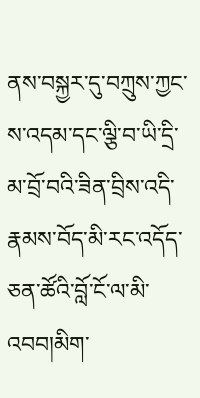ནས་བསྐྱར་དུ་བཀྲུས་ཀྱང་ས་འདམ་དང་ལྕི་བ་ཡི་དྲི་མ་བྲོ་བའི་ཟིན་བྲིས་འདི་རྣམས་བོད་མི་རང་འདོད་ཅན་ཚོའི་བློ་ངོ་ལ་མི་འབབ།མིག་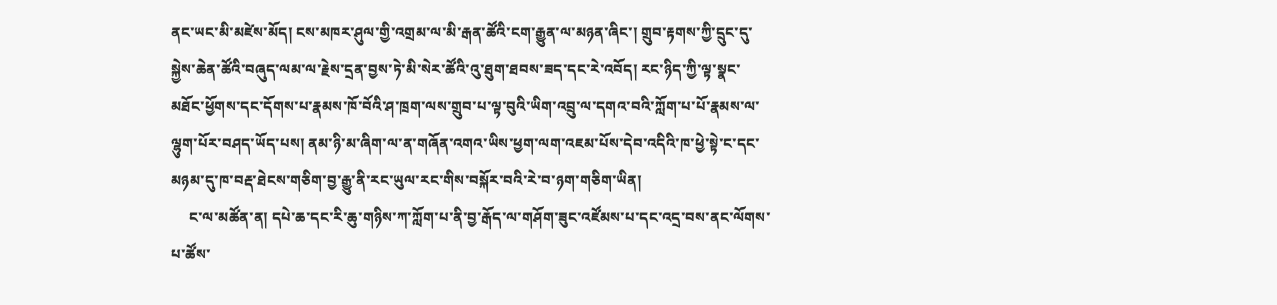ནང་ཡང་མི་མཛེས་མོད། ངས་མཁར་ཤུལ་གྱི་འགྲམ་ལ་མི་རྒན་ཚོའི་ངག་རྒྱུན་ལ་མཉན་ཞིང་། གྲུབ་རྟགས་ཀྱི་དྲུང་དུ་སྐྱེས་ཆེན་ཚོའི་བཞུད་ལམ་ལ་རྗེས་དྲན་བྱས་ཏེ་མི་སེར་ཚོའི་འུ་ཐུག་ཐབས་ཟད་དང་རེ་འབོད། རང་ཉིད་ཀྱི་ལྟ་སྣང་མཐོང་ཕྱོགས་དང་དོགས་པ་རྣམས་ཁོ་བོའི་ཤ་ཁྲག་ལས་གྲུབ་པ་ལྟ་བུའི་ཡིག་འབྲུ་ལ་དགའ་བའི་ཀློག་པ་པོ་རྣམས་ལ་ལྷུག་པོར་བཤད་ཡོད་པས། ནམ་ཉི་མ་ཞིག་ལ་ན་གཞོན་འགའ་ཡིས་ཕྱག་ལག་འཇམ་པོས་དེབ་འདིའི་ཁ་ཕྱེ་སྟེ་ང་དང་མཉམ་དུ་ཁ་བརྡ་ཐེངས་གཅིག་བྱ་རྒྱུ་ནི་རང་ཡུལ་རང་གིས་བསྐོར་བའི་རེ་བ་ཉག་གཅིག་ཡིན།
     ང་ལ་མཚོན་ན། དཔེ་ཆ་དང་རི་ཆུ་གཉིས་ཀ་ཀློག་པ་ནི་བྱ་རྒོད་ལ་གཤོག་ཟུང་འཛོམས་པ་དང་འདྲ་བས་ནང་ལོགས་པ་ཚོས་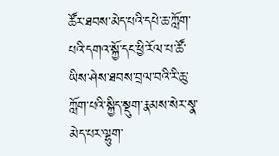ཚོར་ཐབས་མེད་པའི་དཔེ་ཆ་ཀློག་པའི་དགའ་སྐྱོ་དང་ཕྱི་རོལ་པ་ཚོ་ཡིས་ཤེས་ཐབས་བྲལ་བའི་རི་ཆུ་ཀློག་པའི་སྐྱིད་སྡུག་རྣམས་སེར་སྣ་མེད་པར་ལྷུག་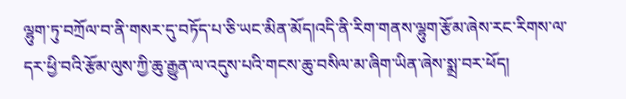ལྷུག་ཏུ་བཀྲོལ་བ་ནི་གསར་དུ་བཏོད་པ་ཅི་ཡང་མིན་མོད།འདི་ནི་རིག་གནས་ལྷུག་རྩོམ་ཞེས་རང་རིགས་ལ་དར་ཕྱི་བའི་རྩོམ་ལུས་ཀྱི་ཆུ་རྒྱུན་ལ་འདུས་པའི་གངས་ཆུ་བསིལ་མ་ཞིག་ཡིན་ཞེས་སྨྲ་བར་ཕོད།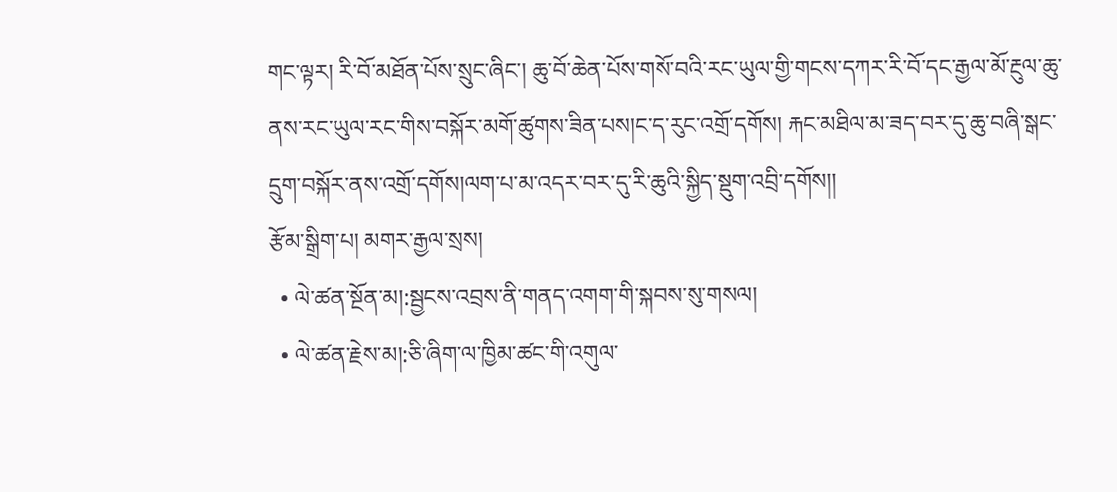གང་ལྟར། རི་བོ་མཐོན་པོས་སྲུང་ཞིང་། ཆུ་བོ་ཆེན་པོས་གསོ་བའི་རང་ཡུལ་གྱི་གངས་དཀར་རི་བོ་དང་རྒྱལ་མོ་རྔུལ་ཆུ་ནས་རང་ཡུལ་རང་གིས་བསྐོར་མགོ་ཚུགས་ཟིན་པས།ང་ད་རུང་འགྲོ་དགོས། རྐང་མཐིལ་མ་ཟད་བར་དུ་ཆུ་བཞི་སྒང་དྲུག་བསྐོར་ནས་འགྲོ་དགོས།ལག་པ་མ་འདར་བར་དུ་རི་ཆུའི་སྐྱིད་སྡུག་འབྲི་དགོས།།
རྩོམ་སྒྲིག་པ། མགར་རྒྱལ་སྲས།
  • ལེ་ཚན་སྔོན་མ།:སྦྱངས་འབྲས་ནི་གནད་འགག་གི་སྐབས་སུ་གསལ།
  • ལེ་ཚན་རྗེས་མ།:ཅི་ཞིག་ལ་ཁྱིམ་ཚང་གི་འགུལ་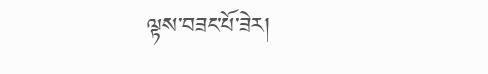ལྟས་བཟང་པོ་ཟེར།